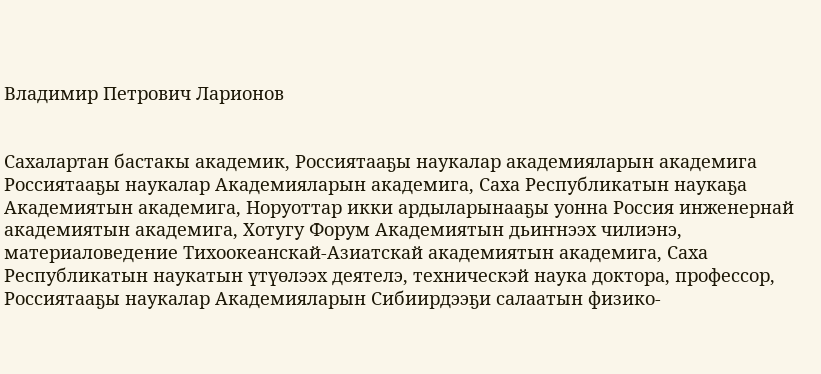Владимир Петрович Ларионов


Сахалартан бастакы академик, Россиятааҕы наукалар академияларын академига
Россиятааҕы наукалар Академияларын академига, Саха Республикатын наукаҕа Академиятын академига, Норуоттар икки ардыларынааҕы уонна Россия инженернай академиятын академига, Хотугу Форум Академиятын дьиҥнээх чилиэнэ, материаловедение Тихоокеанскай-Азиатскай академиятын академига, Саха Республикатын наукатын үтүөлээх деятелэ, техническэй наука доктора, профессор, Россиятааҕы наукалар Академияларын Сибиирдээҕи салаатын физико-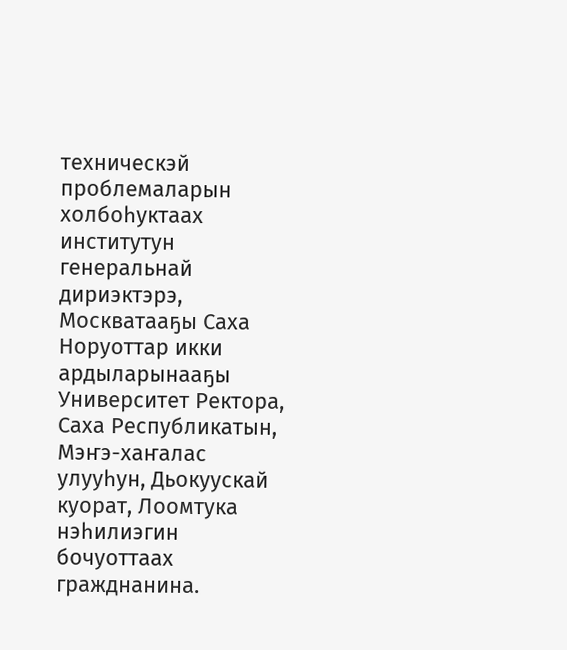техническэй проблемаларын холбоһуктаах институтун генеральнай дириэктэрэ, Москватааҕы Саха Норуоттар икки ардыларынааҕы Университет Ректора, Саха Республикатын, Мэҥэ-хаҥалас улууһун, Дьокуускай куорат, Лоомтука нэһилиэгин бочуоттаах гражднанина.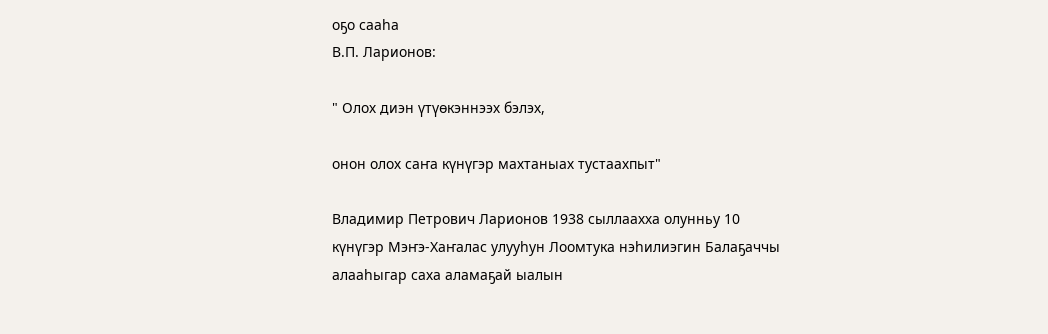оҕо сааһа
В.П. Ларионов:

" Олох диэн үтүөкэннээх бэлэх,

онон олох саҥа күнүгэр махтаныах тустаахпыт"

Владимир Петрович Ларионов 1938 сыллаахха олунньу 10 күнүгэр Мэҥэ-Хаҥалас улууһун Лоомтука нэһилиэгин Балаҕаччы алааһыгар саха аламаҕай ыалын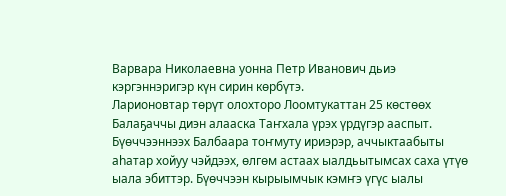Варвара Николаевна уонна Петр Иванович дьиэ кэргэннэригэр күн сирин көрбүтэ.
Ларионовтар төрүт олохторо Лоомтукаттан 25 көстөөх Балаҕаччы диэн алааска Таҥхала үрэх үрдүгэр ааспыт. Бүөччээннээх Балбаара тоҥмуту ириэрэр, аччыктаабыты аһатар хойуу чэйдээх, өлгөм астаах ыалдьытымсах саха үтүө ыала эбиттэр. Бүөччээн кырыымчык кэмҥэ үгүс ыалы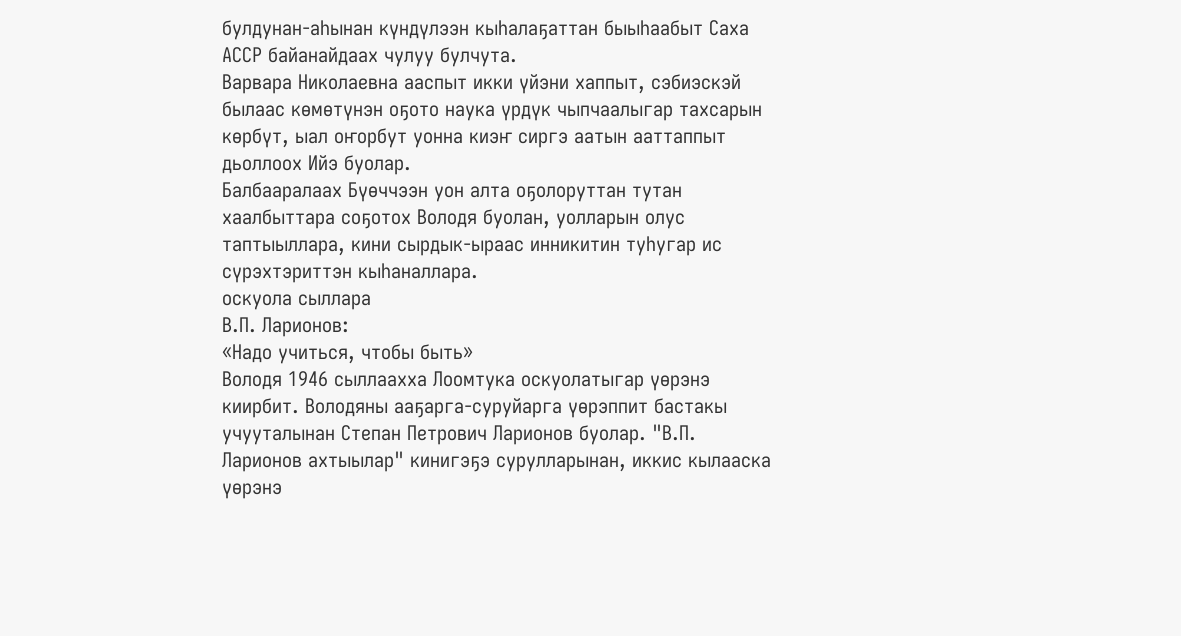булдунан-аһынан күндүлээн кыһалаҕаттан быыһаабыт Саха АССР байанайдаах чулуу булчута.
Варвара Николаевна ааспыт икки үйэни хаппыт, сэбиэскэй былаас көмөтүнэн оҕото наука үрдүк чыпчаалыгар тахсарын көрбүт, ыал оҥорбут уонна киэҥ сиргэ аатын ааттаппыт дьоллоох Ийэ буолар.
Балбааралаах Бүөччээн уон алта оҕолоруттан тутан хаалбыттара соҕотох Володя буолан, уолларын олус таптыыллара, кини сырдык-ыраас инникитин туһугар ис сүрэхтэриттэн кыһаналлара.
оскуола сыллара
В.П. Ларионов:
«Надо учиться, чтобы быть»
Володя 1946 сыллаахха Лоомтука оскуолатыгар үөрэнэ киирбит. Володяны ааҕарга-суруйарга үөрэппит бастакы учууталынан Степан Петрович Ларионов буолар. "В.П. Ларионов ахтыылар" кинигэҕэ сурулларынан, иккис кылааска үөрэнэ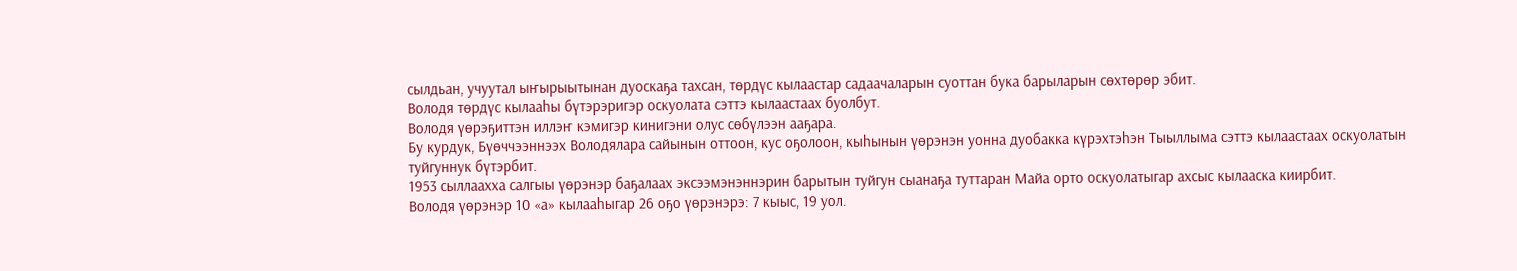сылдьан, учуутал ыҥырыытынан дуоскаҕа тахсан, төрдүс кылаастар садаачаларын суоттан бука барыларын сөхтөрөр эбит.
Володя төрдүс кылааһы бүтэрэригэр оскуолата сэттэ кылаастаах буолбут.
Володя үөрэҕиттэн иллэҥ кэмигэр кинигэни олус сөбүлээн ааҕара.
Бу курдук, Бүөччээннээх Володялара сайынын оттоон, кус оҕолоон, кыһынын үөрэнэн уонна дуобакка күрэхтэһэн Тыыллыма сэттэ кылаастаах оскуолатын туйгуннук бүтэрбит.
1953 сыллаахха салгыы үөрэнэр баҕалаах эксээмэнэннэрин барытын туйгун сыанаҕа туттаран Майа орто оскуолатыгар ахсыс кылааска киирбит.
Володя үөрэнэр 10 «а» кылааһыгар 26 оҕо үөрэнэрэ: 7 кыыс, 19 уол.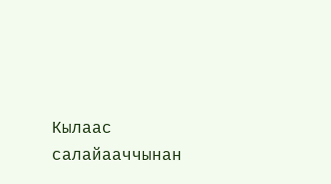Кылаас салайааччынан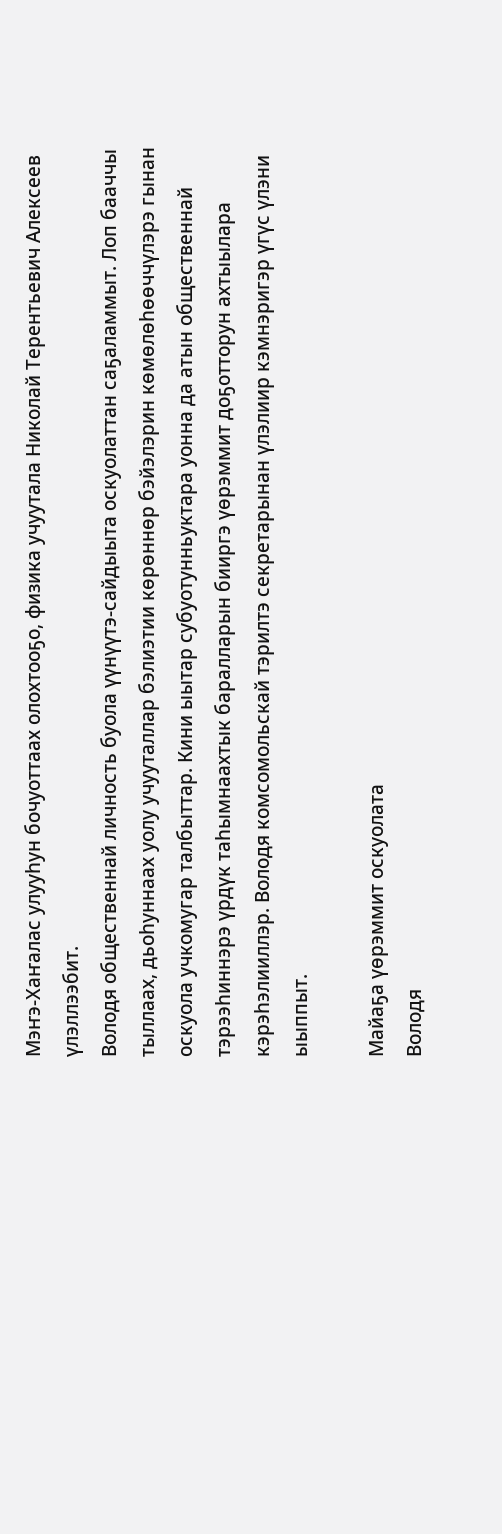Мэҥэ-Хаҥалас улууһун бочуоттаах олохтооҕо, физика учуутала Николай Терентьевич Алексеев үлэллээбит.
Володя общественнай личность буола үүнүүтэ-сайдыыта оскуолаттан саҕаламмыт. Лоп бааччы тыллаах, дьоһуннаах уолу учууталлар бэлиэтии көрөннөр бэйэлэрин көмөлөһөөччүлэрэ гынан оскуола учкомугар талбыттар. Кини ыытар субуотунньуктара уонна да атын общественнай тэрээһиннэрэ үрдүк таһымнаахтык баралларын бииргэ үөрэммит доҕотторун ахтыылара кэрэһэлииллэр. Володя комсомольскай тэрилтэ секретарынан үлэлиир кэмнэригэр үгүс үлэни ыыппыт.

Майаҕа үөрэммит оскуолата
Володя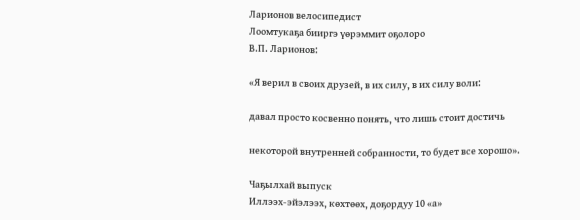Ларионов велосипедист
Лоомтукаҕа бииргэ үөрэммит оҕолоро
В.П. Ларионов:

«Я верил в своих друзей, в их силу, в их силу воли:

давал просто косвенно понять, что лишь стоит достичь

некоторой внутренней собранности, то будет все хорошо».

Чаҕылхай выпуск
Иллээх-эйэлээх, көхтөөх, доҕордуу 10 «а»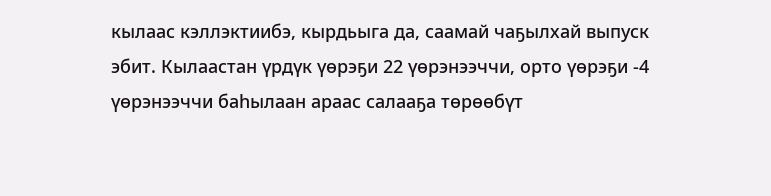кылаас кэллэктиибэ, кырдьыга да, саамай чаҕылхай выпуск эбит. Кылаастан үрдүк үөрэҕи 22 үөрэнээччи, орто үөрэҕи -4 үөрэнээччи баһылаан араас салааҕа төрөөбүт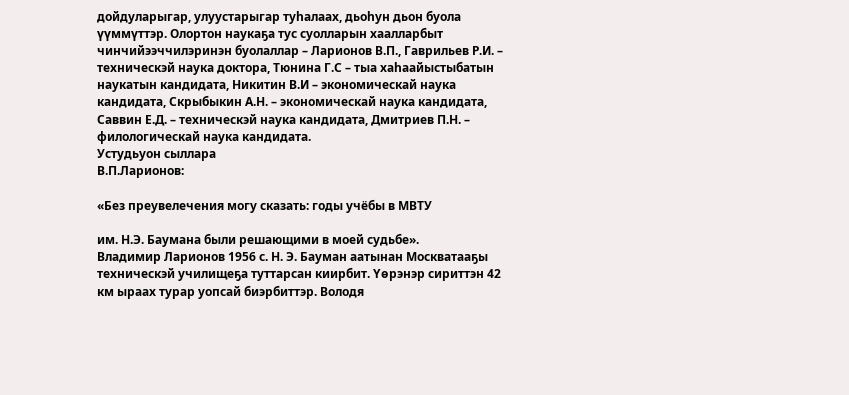дойдуларыгар, улуустарыгар туһалаах, дьоһун дьон буола үүммүттэр. Олортон наукаҕа тус суолларын хаалларбыт чинчийээччилэринэн буолаллар – Ларионов В.П., Гаврильев Р.И. – техническэй наука доктора, Тюнина Г.С – тыа хаһаайыстыбатын наукатын кандидата, Никитин В.И – экономическай наука кандидата, Скрыбыкин А.Н. – экономическай наука кандидата, Саввин Е.Д. – техническэй наука кандидата, Дмитриев П.Н. – филологическай наука кандидата.
Устудьуон сыллара
В.П.Ларионов:

«Без преувелечения могу сказать: годы учёбы в МВТУ

им. Н.Э. Баумана были решающими в моей судьбе».
Владимир Ларионов 1956 с. Н. Э. Бауман аатынан Москватааҕы техническэй училищеҕа туттарсан киирбит. Үөрэнэр сириттэн 42 км ыраах турар уопсай биэрбиттэр. Володя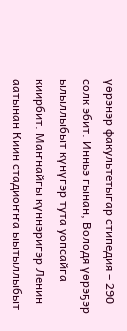үөрэнэр факультетыгар стипедия – 290 солк эбит. Инньэ гынан, Володя үөрэҕэр ылыллыбыт күнүгэр тута уопсайга киирбит. Маҥнайгы күннэригэр Ленин аатынан Киин стадиоҥҥа ыытыллыбыт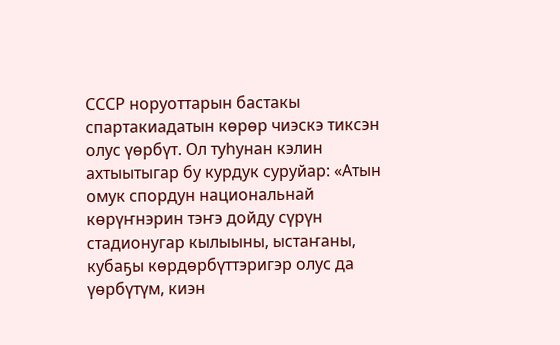СССР норуоттарын бастакы спартакиадатын көрөр чиэскэ тиксэн олус үөрбүт. Ол туһунан кэлин ахтыытыгар бу курдук суруйар: «Атын омук спордун национальнай көрүҥнэрин тэҥэ дойду сүрүн стадионугар кылыыны, ыстаҥаны, кубаҕы көрдөрбүттэригэр олус да үөрбүтүм, киэн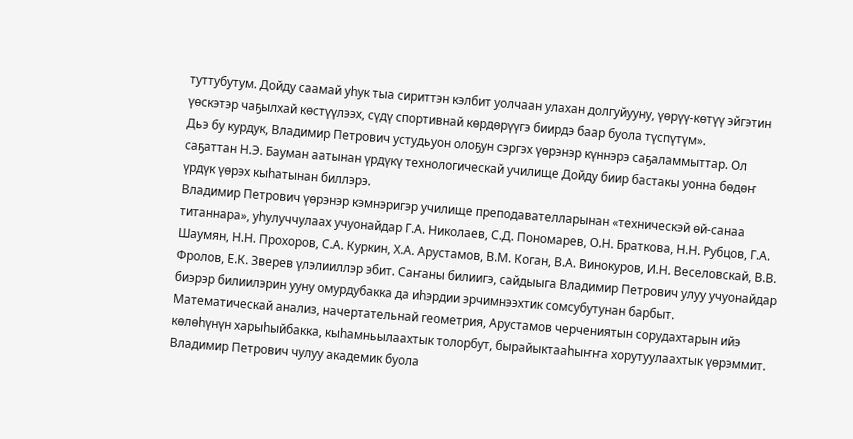туттубутум. Дойду саамай уһук тыа сириттэн кэлбит уолчаан улахан долгуйууну, үөрүү-көтүү эйгэтин үөскэтэр чаҕылхай көстүүлээх, сүдү спортивнай көрдөрүүгэ биирдэ баар буола түспүтүм».
Дьэ бу курдук, Владимир Петрович устудьуон олоҕун сэргэх үөрэнэр күннэрэ саҕаламмыттар. Ол саҕаттан Н.Э. Бауман аатынан үрдүкү технологическай училище Дойду биир бастакы уонна бөдөҥ үрдүк үөрэх кыһатынан биллэрэ.
Владимир Петрович үөрэнэр кэмнэригэр училище преподавателларынан «техническэй өй-санаа титаннара», уһулуччулаах учуонайдар Г.А. Николаев, С.Д. Пономарев, О.Н. Браткова, Н.Н. Рубцов, Г.А. Шаумян, Н.Н. Прохоров, С.А. Куркин, Х.А. Арустамов, В.М. Коган, В.А. Винокуров, И.Н. Веселовскай, В.В. Фролов, Е.К. Зверев үлэлииллэр эбит. Саҥаны билиигэ, сайдыыга Владимир Петрович улуу учуонайдар биэрэр билиилэрин ууну омурдубакка да иһэрдии эрчимнээхтик сомсубутунан барбыт. Математическай анализ, начертательнай геометрия, Арустамов черчениятын сорудахтарын ийэ көлөһүнүн харыһыйбакка, кыһамньылаахтык толорбут, бырайыктааһыҥҥа хорутуулаахтык үөрэммит.
Владимир Петрович чулуу академик буола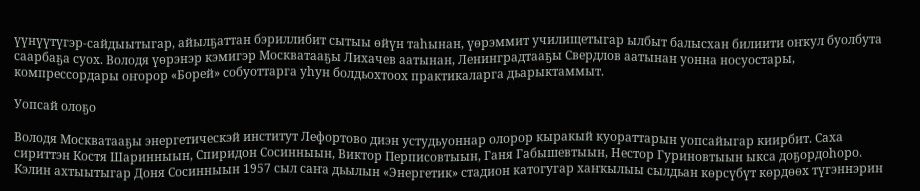үүнүүтүгэр-сайдыытыгар, айылҕаттан бэриллибит сытыы өйүн таһынан, үөрэммит училищетыгар ылбыт балысхан билиити оҥкул буолбута саарбаҕа суох. Володя үөрэнэр кэмигэр Москватааҕы Лихачев аатынан, Ленинградтааҕы Свердлов аатынан уонна носуостары, компрессордары оҥорор «Борей» собуоттарга уһун болдьохтоох практикаларга дьарыктаммыт.

Уопсай олоҕо

Володя Москватааҕы энергетическэй институт Лефортово диэн устудьуоннар олорор кыракый куораттарын уопсайыгар киирбит. Саха сириттэн Костя Шаринныын, Спиридон Сосинныын, Виктор Перписовтыын, Ганя Габышевтыын, Нестор Гуриновтыын ыкса доҕордоһоро. Кэлин ахтыытыгар Доня Сосинныын 1957 сыл саҥа дьылын «Энергетик» стадион катогугар хаҥкылыы сылдьан көрсүбүт көрдөөх түгэннэрин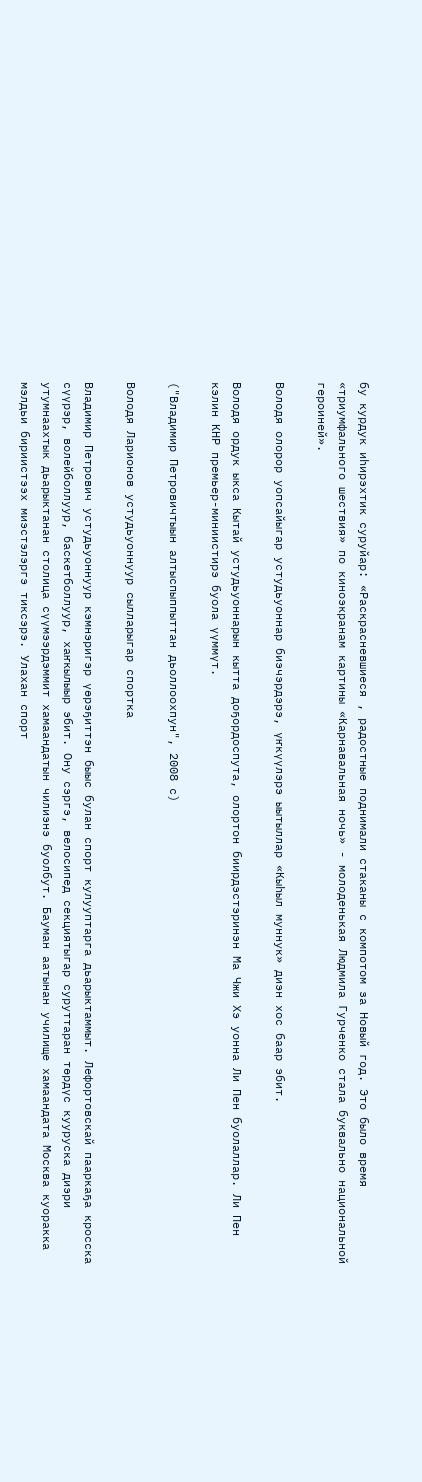бу курдук иһирэхтик суруйар: «Раскрасневшиеся , радостные поднимали стаканы с компотом за Новый год. Это было время «триумфального шествия» по киноэкранам картины «Карнавальная ночь» - молоденькая Людмила Гурченко стала буквально национальной героиней».

Володя олорор уопсайыгар устудьуоннар биэчэрдэрэ, үҥкүүлэрэ ыытыллар «Кыһыл муннук» диэн хос баар эбит.

Володя ордук ыкса Кытай устудьуоннарын кытта доҕордоспута, олортон биирдэстэринэн Ма Чжи Хэ уонна Ли Пен буолаллар. Ли Пен кэлин КНР премьер-миниистирэ буола үүммүт.

("Владимир Петровичтыын алтыспыппыттан дьоллоохпун", 2008 с)

Володя Ларионов устудьуоннуур сылларыгар спортка

Владимир Петрович устудьуоннуур кэмнэригэр үөрэҕиттэн быыс булан спорт кулууптарга дьарыктаммыт. Лефортовскай пааркаҕа кросска сүүрэр, волейболлуур, баскетболлуур, хаҥкылыыр эбит. Ону сэргэ, велосипед секциятыгар суруттаран төрдүс кууруска диэри утумнаахтык дьарыктанан столица сүүмээрдэммит хамаандатын чилиэнэ буолбут. Бауман аатынан училище хамаандата Москва куоракка мэлдьи бириистээх миэстэлэргэ тиксэрэ. Улахан спорт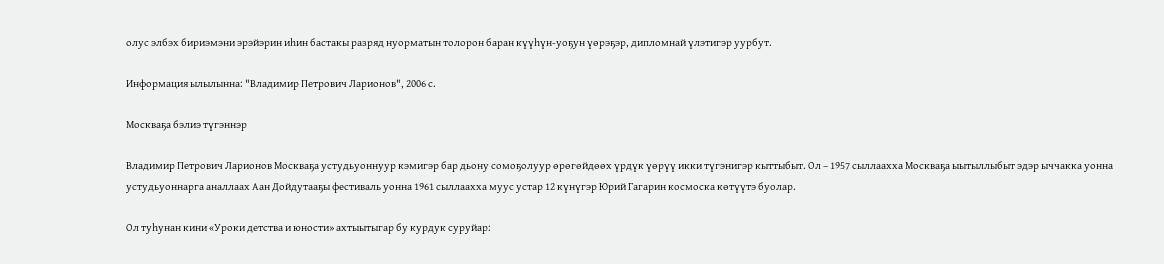олус элбэх бириэмэни эрэйэрин иһин бастакы разряд нуорматын толорон баран күүһүн-уоҕун үөрэҕэр, дипломнай үлэтигэр уурбут.

Информация ылылынна: "Владимир Петрович Ларионов", 2006 с.

Москваҕа бэлиэ түгэннэр

Владимир Петрович Ларионов Москваҕа устудьуоннуур кэмигэр бар дьону сомоҕолуур өрөгөйдөөх үрдүк үөрүү икки түгэнигэр кыттыбыт. Ол – 1957 сыллаахха Москваҕа ыытыллыбыт эдэр ыччакка уонна устудьуоннарга аналлаах Аан Дойдутааҕы фестиваль уонна 1961 сыллаахха муус устар 12 күнүгэр Юрий Гагарин космоска көтүүтэ буолар.

Ол туһунан кини «Уроки детства и юности» ахтыытыгар бу курдук суруйар: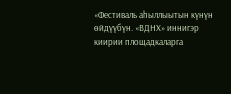«Фестиваль аһыллыытын күнүн өйдүүбүн. «ВДНХ» иннигэр киирии площадкаларга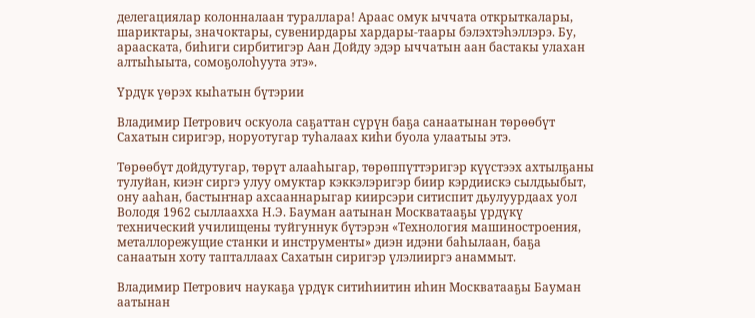делегациялар колонналаан тураллара! Араас омук ыччата открыткалары, шариктары, значоктары, сувенирдары хардары-таары бэлэхтэһэллэрэ. Бу, арааската, биһиги сирбитигэр Аан Дойду эдэр ыччатын аан бастакы улахан алтыһыыта, сомоҕолоһуута этэ».

Үрдүк үөрэх кыһатын бүтэрии

Владимир Петрович оскуола саҕаттан сүрүн баҕа санаатынан төрөөбүт Сахатын сиригэр, норуотугар туһалаах киһи буола улаатыы этэ.

Төрөөбүт дойдутугар, төрүт алааһыгар, төрөппүттэригэр күүстээх ахтылҕаны тулуйан, киэҥ сиргэ улуу омуктар кэккэлэригэр биир кэрдиискэ сылдьыбыт, ону ааһан, бастыҥнар ахсааннарыгар киирсэри ситиспит дьулуурдаах уол Володя 1962 сыллаахха Н.Э. Бауман аатынан Москватааҕы үрдүкү технический училищены туйгуннук бүтэрэн «Технология машиностроения, металлорежущие станки и инструменты» диэн идэни баһылаан, баҕа санаатын хоту тапталлаах Сахатын сиригэр үлэлииргэ анаммыт.

Владимир Петрович наукаҕа үрдүк ситиһиитин иһин Москватааҕы Бауман аатынан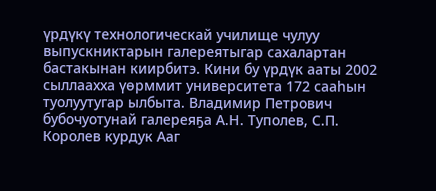үрдүкү технологическай училище чулуу выпускниктарын галереятыгар сахалартан бастакынан киирбитэ. Кини бу үрдүк ааты 2002 сыллаахха үөрммит университета 172 сааһын туолуутугар ылбыта. Владимир Петрович бубочуотунай галереяҕа А.Н. Туполев, С.П. Королев курдук Ааг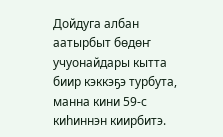Дойдуга албан аатырбыт бөдөҥ учуонайдары кытта биир кэккэҕэ турбута, манна кини 59-с киһиннэн киирбитэ.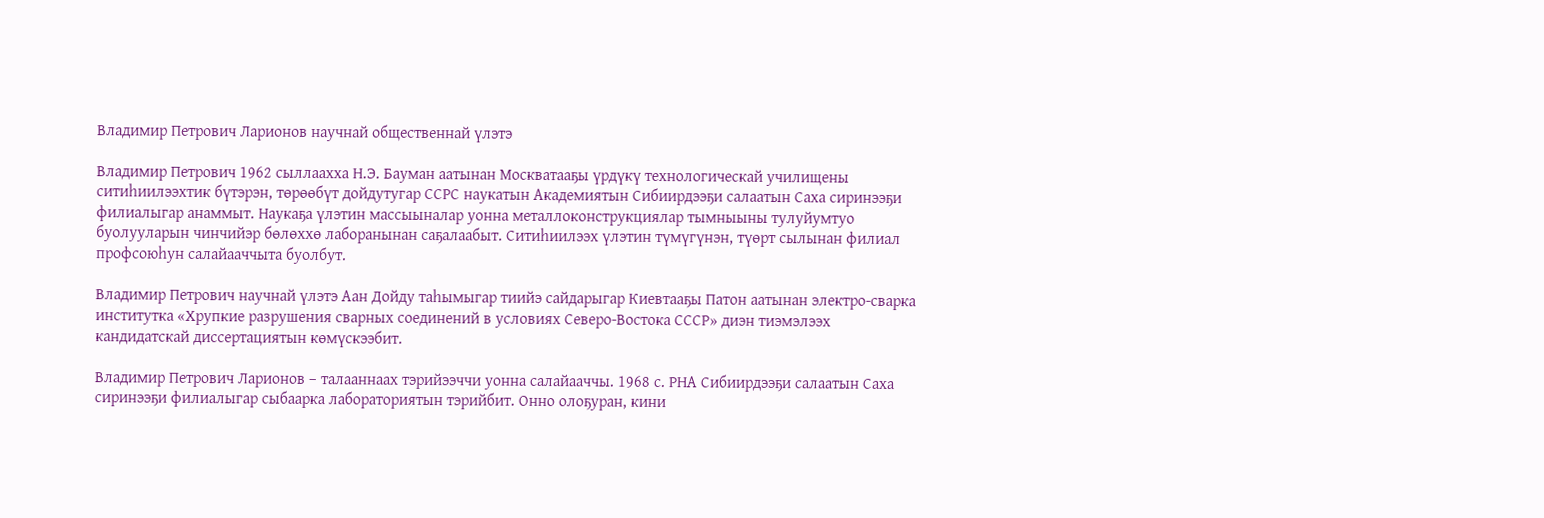Владимир Петрович Ларионов научнай общественнай үлэтэ

Владимир Петрович 1962 сыллаахха Н.Э. Бауман аатынан Москватааҕы үрдүкү технологическай училищены ситиһиилээхтик бүтэрэн, төрөөбүт дойдутугар ССРС наукатын Академиятын Сибиирдээҕи салаатын Саха сиринээҕи филиалыгар анаммыт. Наукаҕа үлэтин массыыналар уонна металлоконструкциялар тымныыны тулуйумтуо буолууларын чинчийэр бөлөххө лаборанынан саҕалаабыт. Ситиһиилээх үлэтин түмүгүнэн, түөрт сылынан филиал профсоюһун салайааччыта буолбут.

Владимир Петрович научнай үлэтэ Аан Дойду таһымыгар тиийэ сайдарыгар Киевтааҕы Патон аатынан электро-сварка институтка «Хрупкие разрушения сварных соединений в условиях Северо-Востока СССР» диэн тиэмэлээх кандидатскай диссертациятын көмүскээбит.

Владимир Петрович Ларионов – талааннаах тэрийээччи уонна салайааччы. 1968 с. РНА Сибиирдээҕи салаатын Саха сиринээҕи филиалыгар сыбаарка лабораториятын тэрийбит. Онно олоҕуран, кини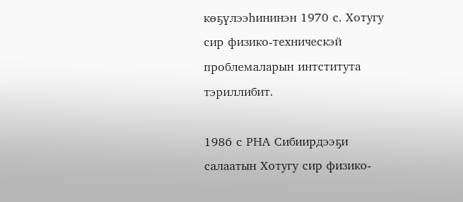көҕүлээһининэн 1970 с. Хотугу сир физико-техническэй проблемаларын интститута тэриллибит.

1986 с РНА Сибиирдээҕи салаатын Хотугу сир физико-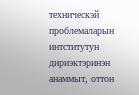техническэй проблемаларын интститутун дириэктэринэн анаммыт, оттон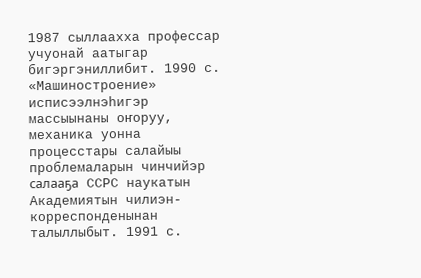1987 сыллаахха профессар учуонай аатыгар бигэргэниллибит. 1990 с. «Машиностроение» исписээлнэһигэр массыынаны оҥоруу, механика уонна процесстары салайыы проблемаларын чинчийэр салааҕа ССРС наукатын Академиятын чилиэн-корреспонденынан талыллыбыт. 1991 с.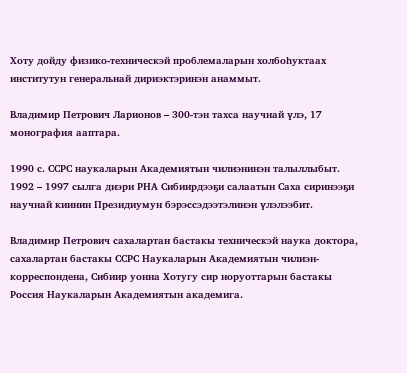Хоту дойду физико-техническэй проблемаларын холбоһуктаах институтун генеральнай дириэктэринэн анаммыт.

Владимир Петрович Ларионов – 300-тэн тахса научнай үлэ, 17 монография ааптара.

1990 с. ССРС наукаларын Академиятын чилиэнинэн талыллыбыт. 1992 – 1997 сылга диэри РНА Сибиирдээҕи салаатын Саха сиринээҕи научнай киинин Президиумун бэрэссэдээтэлинэн үлэлээбит.

Владимир Петрович сахалартан бастакы техническэй наука доктора, сахалартан бастакы ССРС Наукаларын Академиятын чилиэн-корреспондена, Сибиир уонна Хотугу сир норуоттарын бастакы Россия Наукаларын Академиятын академига.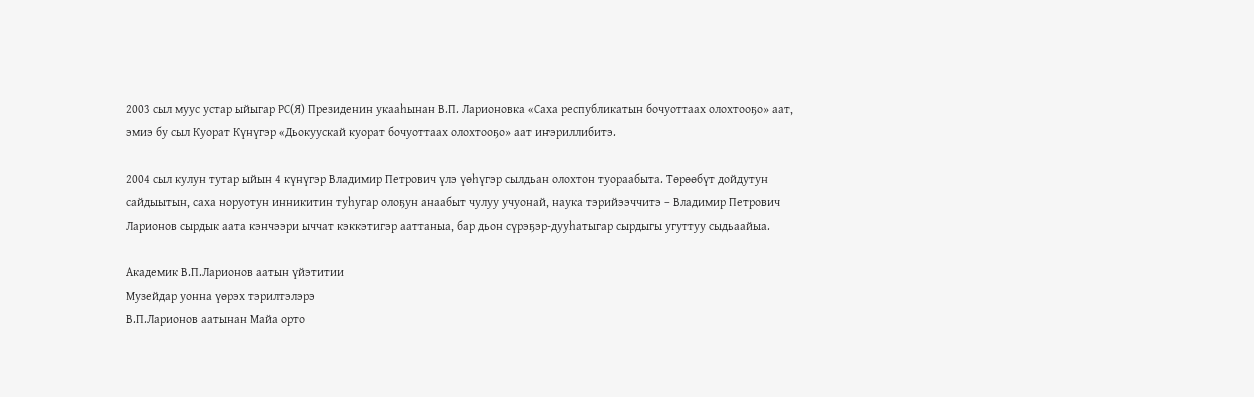2003 сыл муус устар ыйыгар РС(Я) Президенин укааһынан В.П. Ларионовка «Саха республикатын бочуоттаах олохтооҕо» аат, эмиэ бу сыл Куорат Күнүгэр «Дьокуускай куорат бочуоттаах олохтооҕо» аат иҥэриллибитэ.

2004 сыл кулун тутар ыйын 4 күнүгэр Владимир Петрович үлэ үөһүгэр сылдьан олохтон туораабыта. Төрөөбүт дойдутун сайдыытын, саха норуотун инникитин туһугар олоҕун анаабыт чулуу учуонай, наука тэрийээччитэ – Владимир Петрович Ларионов сырдык аата кэнчээри ыччат кэккэтигэр ааттаныа, бар дьон сүрэҕэр-дууһатыгар сырдыгы угуттуу сыдьаайыа.

Академик В.П.Ларионов аатын үйэтитии
Музейдар уонна үөрэх тэрилтэлэрэ
В.П.Ларионов аатынан Майа орто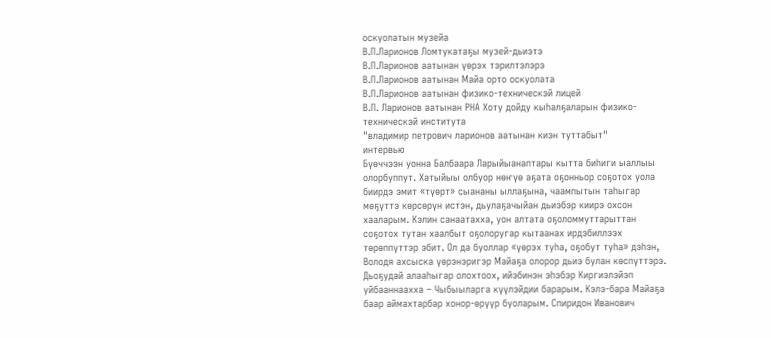оскуолатын музейа
В.П.Ларионов Ломтукатаҕы музей-дьиэтэ
В.П.Ларионов аатынан үөрэх тэрилтэлэрэ
В.П.Ларионов аатынан Майа орто оскуолата
В.П.Ларионов аатынан физико-техническэй лицей
В.П. Ларионов аатынан РНА Хоту дойду кыһалҕаларын физико-техническэй института
"владимир петрович ларионов аатынан киэн туттабыт"
интервью
Бүөччээн уонна Балбаара Ларыйыанаптары кытта биһиги ыаллыы олорбуппут. Хатыйыы олбуор нөҥүө аҕата оҕонньор соҕотох уола биирдэ эмит «түөрт» сыананы ыллаҕына, чаампытын таһыгар мөҕүттэ көрсөрүн истэн, дьулаҕачыйан дьиэбэр киирэ охсон хааларым. Кэлин санаатахха, уон алтата оҕоломмуттарыттан соҕотох тутан хаалбыт оҕолоругар кытаанах ирдэбиллээх төрөппүттэр эбит. Ол да буоллар «үөрэх туһа, оҕобут туһа» дэһэн, Володя ахсыска үөрэнэригэр Майаҕа олорор дьиэ булан көспүттэрэ.
Дьоҕудай алааһыгар олохтоох, ийэбинэн эһэбэр Киргиэлэйэп уйбааннаахха – Чыбыыларга күүлэйдии барарым. Кэлэ-бара Майаҕа баар аймахтарбар хонор-өрүүр буоларым. Спиридон Иванович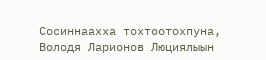Сосиннаахха тохтоотохпуна, Володя Ларионов Люциялыын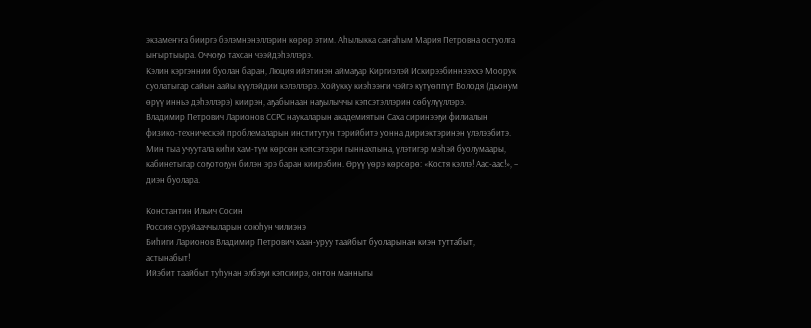экзамеҥҥа бииргэ бэлэмнэнэллэрин көрөр этим. Аһылыкка саҥаһым Мария Петровна остуолга ыҥыртыыра. Оччоҕо тахсан чээйдэһэллэрэ.
Кэлин кэргэннии буолан баран, Люция ийэтинэн аймаҕар Киргиэлэй Искирээбиннээххэ Моорук суолатыгар сайын аайы күүлэйдии кэлэллэрэ. Хойукку киэһээҥи чэйгэ күтүөппүт Володя (дьонум өрүү инньэ дэһэллэрэ) киирэн, аҕабынаан наҕылыччы кэпсэтэллэрин сөбүлүүллэрэ.
Владимир Петрович Ларионов ССРС наукаларын академиятын Саха сиринээҕи филиалын физико-техническэй проблемаларын институтун тэрийбитэ уонна дириэктэринэн үлэлээбитэ. Мин тыа учуутала киһи хам-түм көрсөн кэпсэтээри гыннахпына, үлэтигэр мэһэй буолумаары, кабинетыгар соҕотоҕун билэн эрэ баран киирэбин. Өрүү үөрэ көрсөрө: «Костя кэллэ! Аас-аас!», – диэн буолара.

Константин Ильич Сосин
Россия суруйааччыларын союһун чилиэнэ
Биһиги Ларионов Владимир Петрович хаан-уруу таайбыт буоларынан киэн туттабыт, астынабыт!
Ийэбит таайбыт туһунан элбэҕи кэпсиирэ, онтон манныгы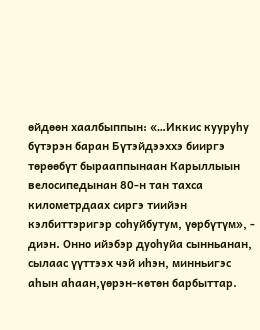өйдөөн хаалбыппын: «…Иккис кууруһу бүтэрэн баран Бүтэйдээххэ бииргэ төрөөбүт бырааппынаан Карыллыын велосипедынан 80-н тан тахса километрдаах сиргэ тиийэн кэлбиттэригэр соһуйбутум, үөрбүтүм», - диэн. Онно ийэбэр дуоһуйа сынньанан, сылаас үүттээх чэй иһэн, минньигэс аһын аһаан,үөрэн-көтөн барбыттар.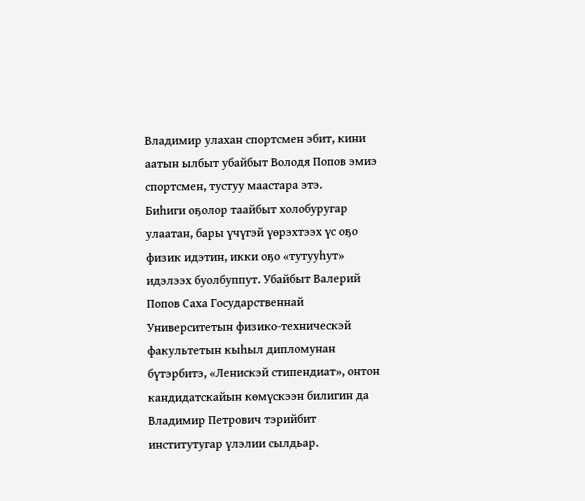Владимир улахан спортсмен эбит, кини аатын ылбыт убайбыт Володя Попов эмиэ спортсмен, тустуу маастара этэ.
Биһиги оҕолор таайбыт холобуругар улаатан, бары үчүгэй үөрэхтээх үс оҕо физик идэтин, икки оҕо «тутууһут» идэлээх буолбуппут. Убайбыт Валерий Попов Саха Государственнай Университетын физико-техническэй факультетын кыһыл дипломунан бүтэрбитэ, «Ленискэй стипендиат», онтон кандидатскайын көмүскээн билигин да Владимир Петрович тэрийбит институтугар үлэлии сылдьар.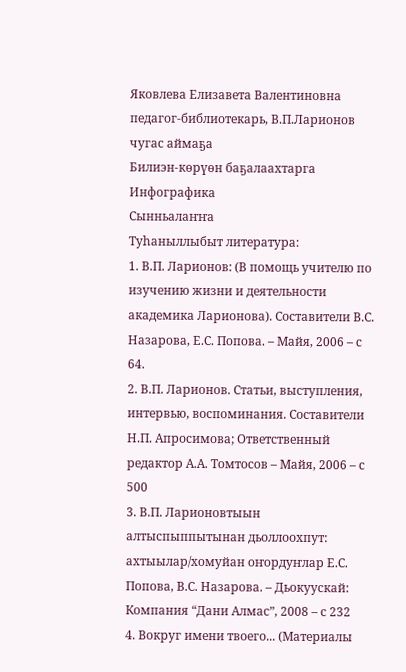Яковлева Елизавета Валентиновна
педагог-библиотекарь, В.П.Ларионов чугас аймаҕа
Билиэн-көрүөн баҕалаахтарга
Инфографика
Сынньалаҥҥа
Туһаныллыбыт литература:
1. В.П. Ларионов: (В помощь учителю по изучению жизни и деятельности академика Ларионова). Составители В.С. Назарова, Е.С. Попова. – Майя, 2006 – с 64.
2. В.П. Ларионов. Статьи, выступления, интервью, воспоминания. Составители Н.П. Апросимова; Ответственный редактор А.А. Томтосов – Майя, 2006 – с 500
3. В.П. Ларионовтыын алтыспыппытынан дьоллоохпут: ахтыылар/хомуйан оҥордуҥлар Е.С. Попова, В.С. Назарова. – Дьокуускай: Компания “Дани Алмас”, 2008 – с 232
4. Вокруг имени твоего... (Материалы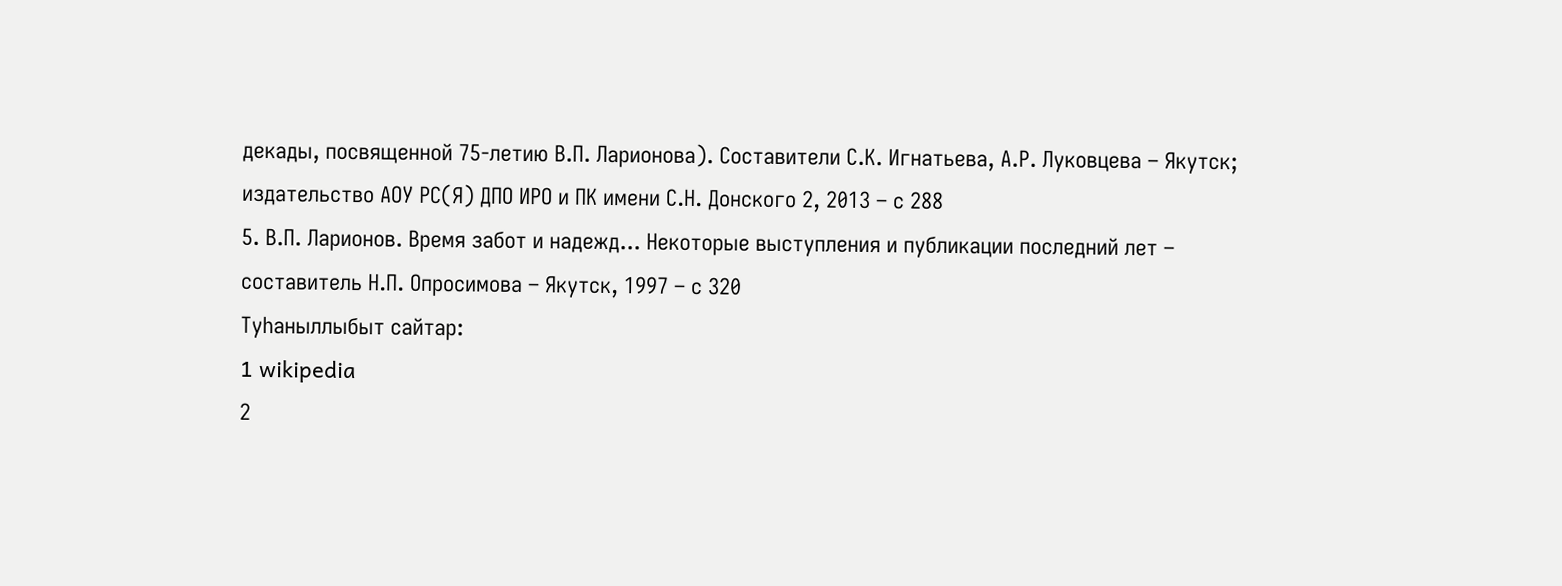декады, посвященной 75-летию В.П. Ларионова). Составители С.К. Игнатьева, А.Р. Луковцева – Якутск; издательство АОУ РС(Я) ДПО ИРО и ПК имени С.Н. Донского 2, 2013 – с 288
5. В.П. Ларионов. Время забот и надежд... Некоторые выступления и публикации последний лет – составитель Н.П. Опросимова – Якутск, 1997 – с 320
Туһаныллыбыт сайтар:
1 wikipedia
2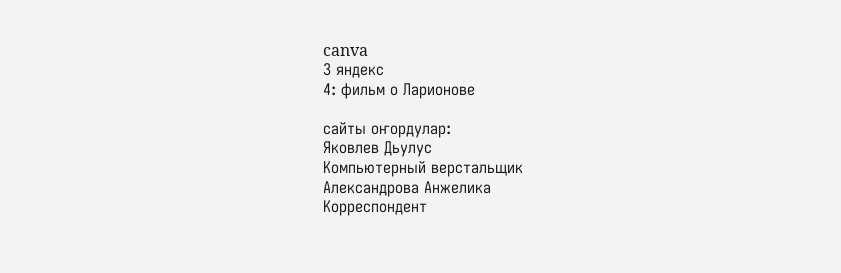canva
3 яндекс
4: фильм о Ларионове

сайты оҥордулар:
Яковлев Дьулус
Компьютерный верстальщик
Александрова Анжелика
Корреспондент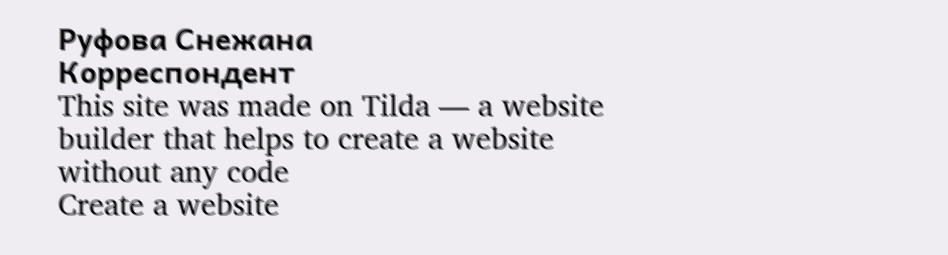Руфова Снежана
Корреспондент
This site was made on Tilda — a website builder that helps to create a website without any code
Create a website